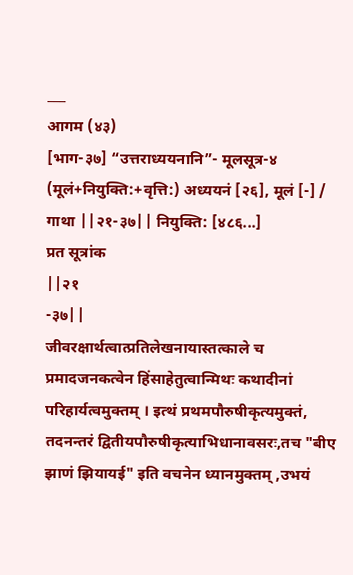___
आगम (४३)
[भाग-३७] “उत्तराध्ययनानि”- मूलसूत्र-४ (मूलं+नियुक्ति:+वृत्ति:) अध्ययनं [२६], मूलं [-] / गाथा ||२१-३७|| नियुक्ति: [४८६...]
प्रत सूत्रांक
||२१
-३७||
जीवरक्षार्थत्वात्प्रतिलेखनायास्तत्काले च प्रमादजनकत्वेन हिंसाहेतुत्वान्मिथः कथादीनां परिहार्यत्वमुक्तम् । इत्थं प्रथमपौरुषीकृत्यमुक्तं, तदनन्तरं द्वितीयपौरुषीकृत्याभिधानावसरः,तच "बीए झाणं झियायई" इति वचनेन ध्यानमुक्तम् ,उभयं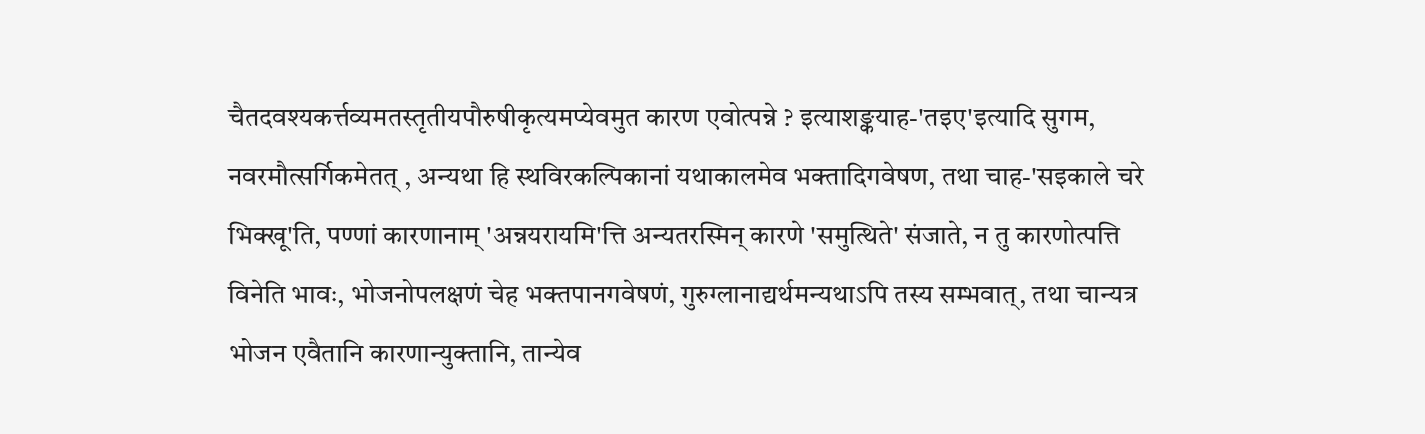चैतदवश्यकर्त्तव्यमतस्तृतीयपौरुषीकृत्यमप्येवमुत कारण एवोत्पन्ने ? इत्याशङ्कयाह-'तइए'इत्यादि सुगम, नवरमौत्सर्गिकमेतत् , अन्यथा हि स्थविरकल्पिकानां यथाकालमेव भक्तादिगवेषण, तथा चाह-'सइकाले चरे भिक्खू'ति, पण्णां कारणानाम् 'अन्नयरायमि'त्ति अन्यतरस्मिन् कारणे 'समुत्थिते' संजाते, न तु कारणोत्पत्ति विनेति भावः, भोजनोपलक्षणं चेह भक्तपानगवेषणं, गुरुग्लानाद्यर्थमन्यथाऽपि तस्य सम्भवात्, तथा चान्यत्र भोजन एवैतानि कारणान्युक्तानि, तान्येव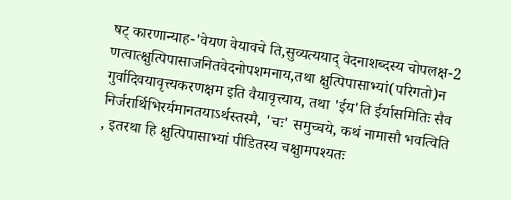षट् कारणान्याह-'वेयण वेयावचे ति,सुव्यत्ययाद् वेदनाशब्दस्य चोपलक्ष-2 णत्वात्क्षुत्पिपासाजनितवेदनोपशमनाय,तथा क्षुत्पिपासाभ्यां(परिगतो)न गुर्वादिवयावृत्त्यकरणक्षम इति वैयावृत्त्याय, तथा 'ईय'ति ईर्यासमितिः सैव निर्जरार्थिभिरर्यमानतयाऽर्थस्तस्मै, 'चः' समुच्चये, कथं नामासौ भवत्विति , इतरथा हि क्षुत्पिपासाभ्यां पीडितस्य चक्षुामपश्यतः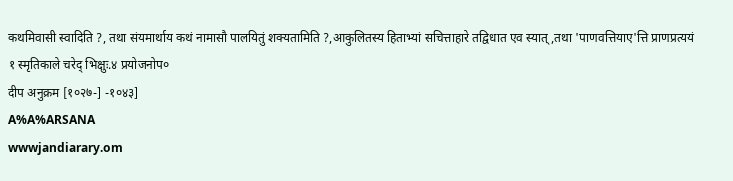कथमिवासी स्वादिति ?, तथा संयमार्थाय कथं नामासौ पालयितुं शक्यतामिति ?,आकुलितस्य हिताभ्यां सचित्ताहारे तद्विधात एव स्यात् ,तथा 'पाणवत्तियाए'त्ति प्राणप्रत्ययं
१ स्मृतिकाले चरेद् भिक्षुः.४ प्रयोजनोप०
दीप अनुक्रम [१०२७-] -१०४३]
A%A%ARSANA
wwwjandiarary.om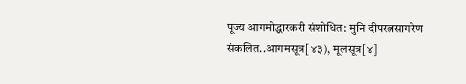पूज्य आगमोद्धारकरी संशोधित: मुनि दीपरत्नसागरेण संकलित..आगमसूत्र[४३), मूलसूत्र[४]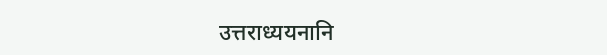उत्तराध्ययनानि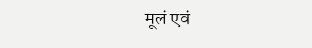मूलं एवं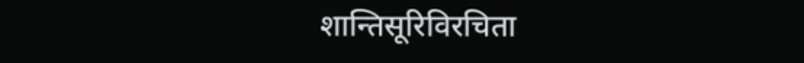शान्तिसूरिविरचिता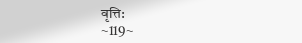वृत्ति:
~119~